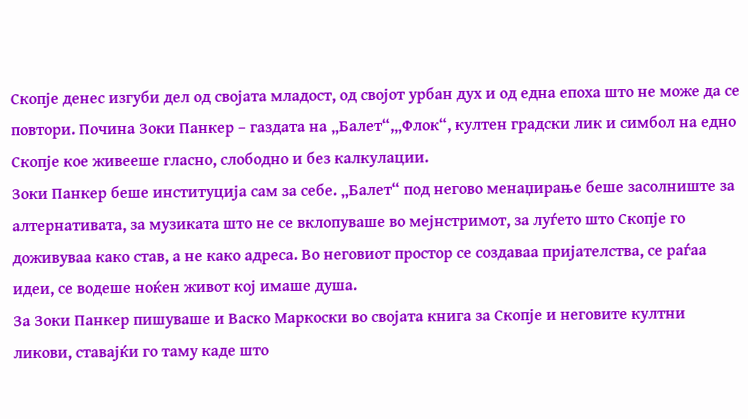Скопје денес изгуби дел од својата младост, од својот урбан дух и од една епоха што не може да се повтори. Почина Зоки Панкер – газдата на „Балет“,„Флок“, култен градски лик и симбол на едно Скопје кое живееше гласно, слободно и без калкулации.
Зоки Панкер беше институција сам за себе. „Балет“ под негово менаџирање беше засолниште за алтернативата, за музиката што не се вклопуваше во мејнстримот, за луѓето што Скопје го доживуваа како став, а не како адреса. Во неговиот простор се создаваа пријателства, се раѓаа идеи, се водеше ноќен живот кој имаше душа.
За Зоки Панкер пишуваше и Васко Маркоски во својата книга за Скопје и неговите култни ликови, ставајќи го таму каде што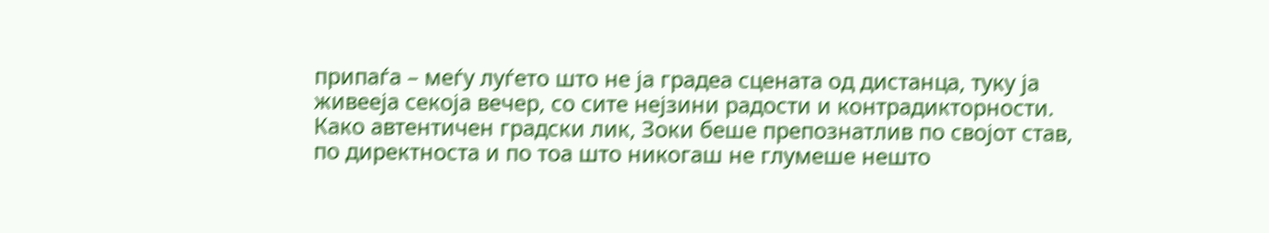припаѓа – меѓу луѓето што не ја градеа сцената од дистанца, туку ја живееја секоја вечер, со сите нејзини радости и контрадикторности. Како автентичен градски лик, Зоки беше препознатлив по својот став, по директноста и по тоа што никогаш не глумеше нешто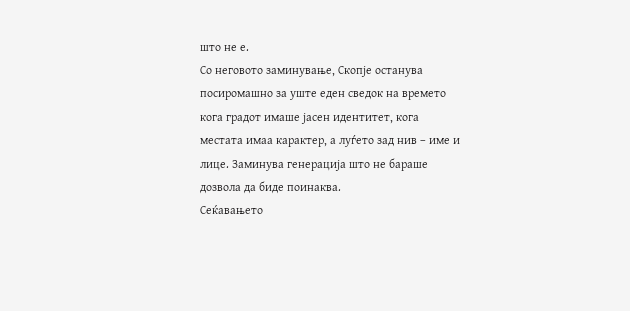што не е.
Со неговото заминување, Скопје останува посиромашно за уште еден сведок на времето кога градот имаше јасен идентитет, кога местата имаа карактер, а луѓето зад нив – име и лице. Заминува генерација што не бараше дозвола да биде поинаква.
Сеќавањето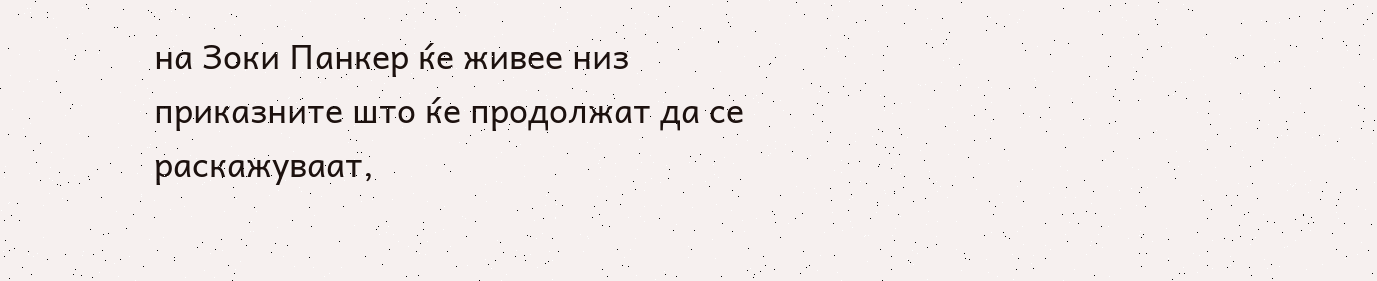на Зоки Панкер ќе живее низ приказните што ќе продолжат да се раскажуваат,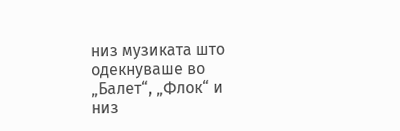низ музиката што одекнуваше во „Балет“, „Флок“ и низ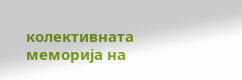колективната меморија на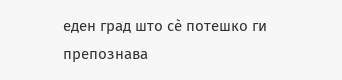еден град што сè потешко ги препознава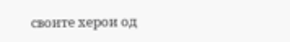своите херои од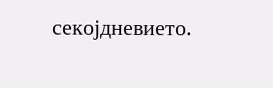секојдневието.